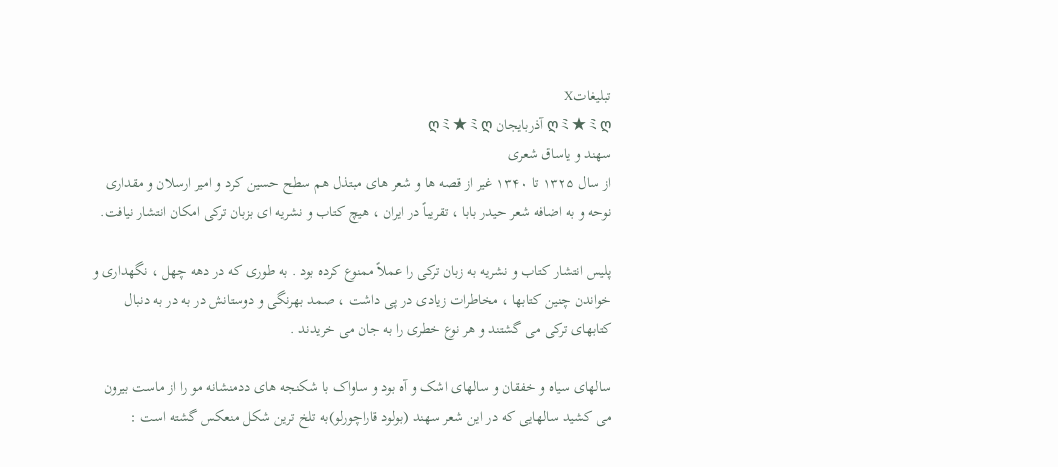تبليغاتX
ღミ★ミღ آذربایجان ღミ★ミღ
سهند و یاساق شعری
از سال ۱۳۲۵ تا ۱۳۴۰ غیر از قصه ها و شعر های مبتذل هم سطح حسین کرد و امیر ارسلان و مقداری نوحه و به اضافه شعر حیدر بابا ، تقریباً در ایران ، هیچ کتاب و نشریه ای بزبان ترکی امکان انتشار نیافت.

پلیس انتشار کتاب و نشریه به زبان ترکی را عملاً ممنوع کرده بود . به طوری که در دهه چهل ، نگهداری و خواندن چنین کتابها ، مخاطرات زیادی در پی داشت ، صمد بهرنگی و دوستانش در به در به دنبال کتابهای ترکی می گشتند و هر نوع خطری را به جان می خریدند .

سالهای سیاه و خفقان و سالهای اشک و آه بود و ساواک با شکنجه های ددمنشانه مو را از ماست بیرون می کشید سالهایی که در این شعر سهند (بولود قاراچورلو)به تلخ ترین شکل منعکس گشته است :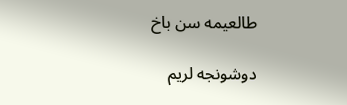طالعیمه سن باخ

دوشونجه لریم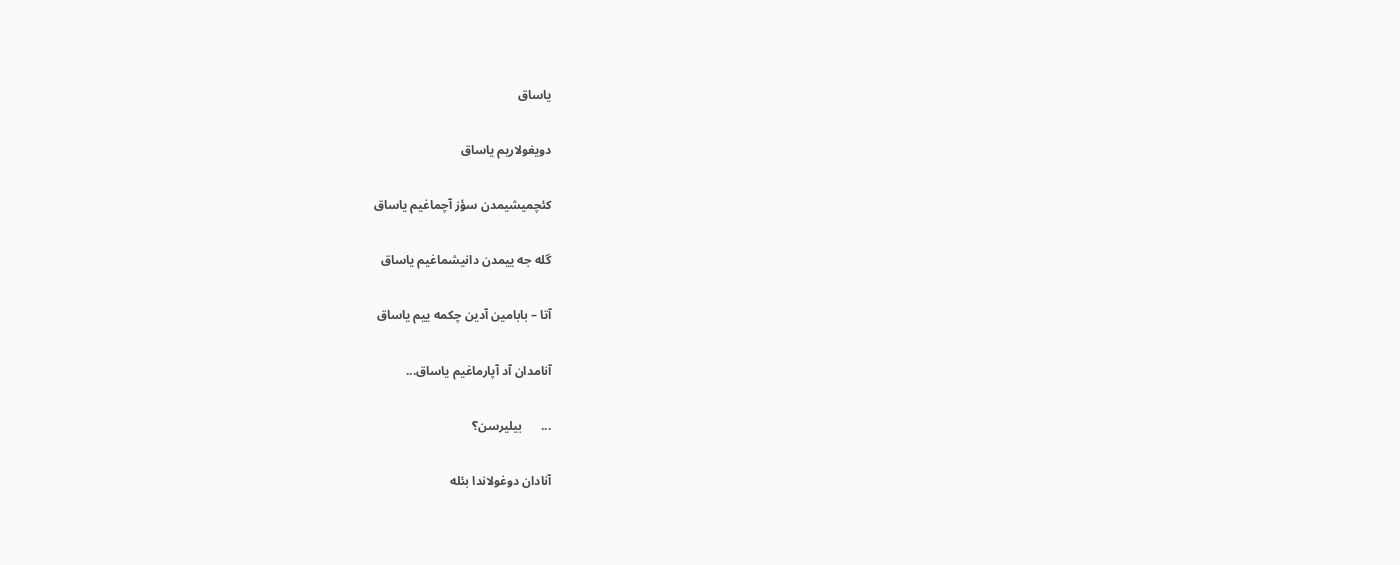یاساق

دویغولاریم یاساق

کئچمیشیمدن سؤز آچماغیم یاساق

گله جه ییمدن دانیشماغیم یاساق

آتا – بابامین آدین چکمه ییم یاساق

آنامدان آد آپارماغیم یاساق...

...      بیلیرسن؟

آنادان دوغولاندا بئله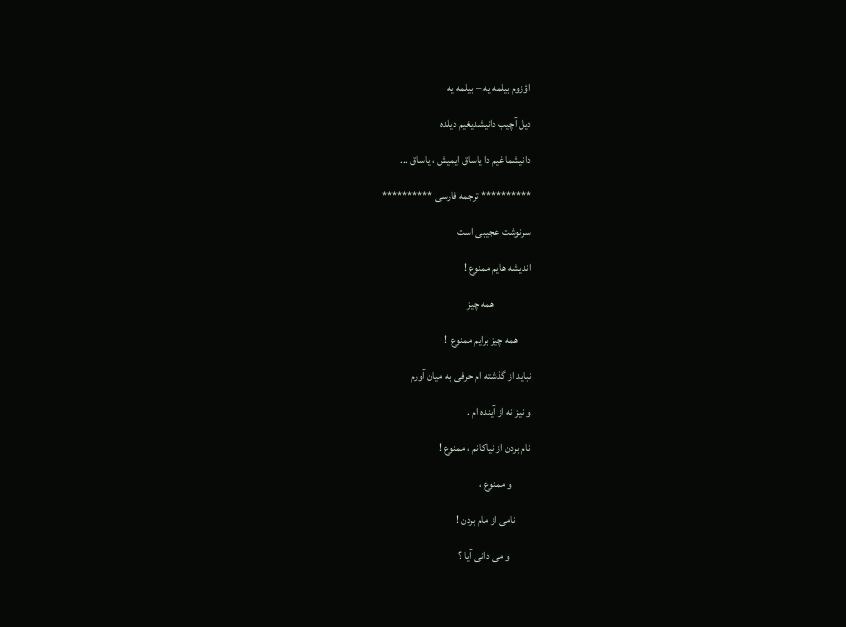اؤزوم بیلمه یه – بیلمه یه

دیل آچیب دانیشدیغیم دیلده

دانیشماغیم دا یاساق ایمیش ، یاساق ...

********** ترجمه فارسی **********

سرنوشت عجیبی است

اندیشه هایم ممنوع !

                 همه چیز

      همه چیز برایم ممنوع  !

نباید از گذشته ام حرفی به میان آورم

و نیز نه از آینده ام .

نام بردن از نیاکانم ، ممنوع !

         و ممنوع ،

       نامی از مام بردن !

          و می دانی آیا ؟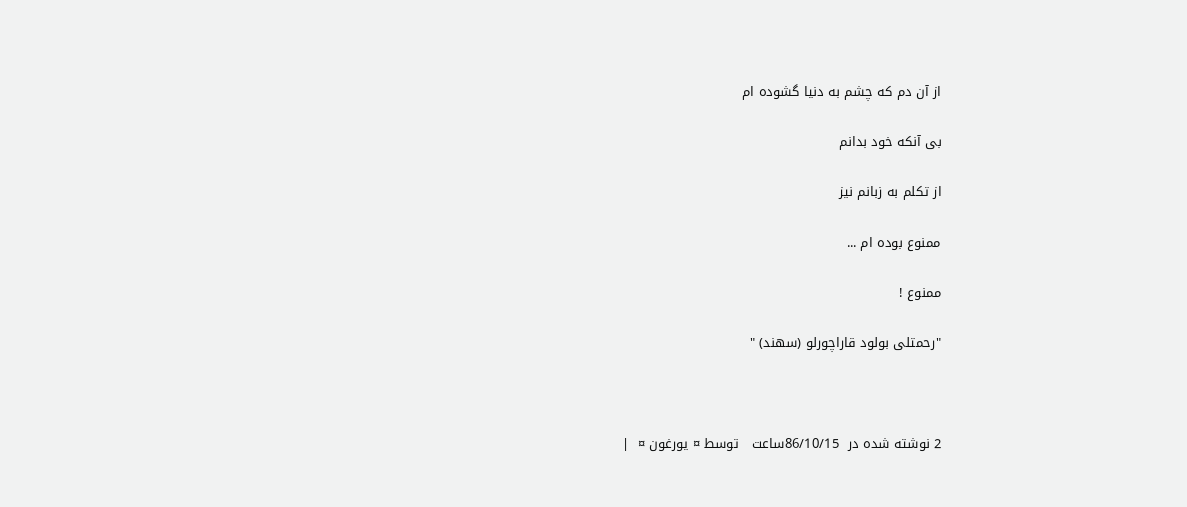از آن دم که چشم به دنیا گشوده ام

بی آنکه خود بدانم

از تکلم به زبانم نیز

ممنوع بوده ام ...

ممنوع !

"رحمتلی بولود قاراچورلو (سهند) "



2 نوشته شده در  86/10/15ساعت   توسط ¤ یورغون ¤  |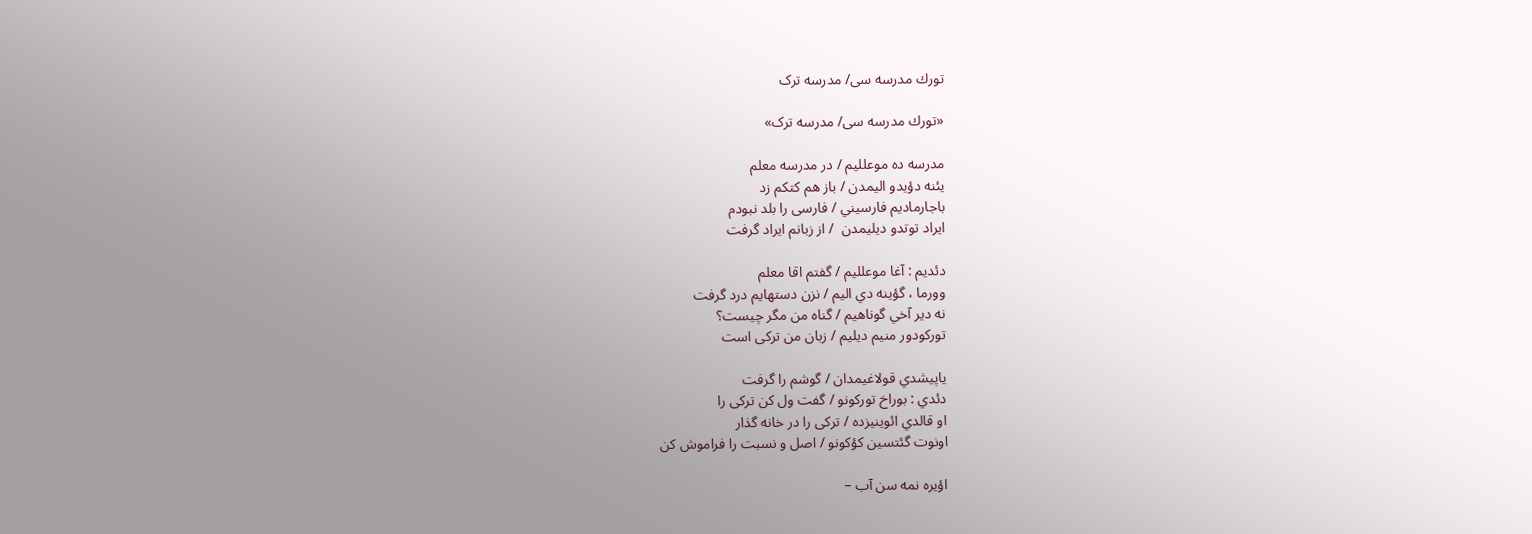تورك مدرسه سی/ مدرسه ترک

«تورك مدرسه سی/ مدرسه ترک»

مدرسه ده موعلليم / در مدرسه معلم
يئنه دؤيدو اليمدن / باز هم کتکم زد
باجارماديم فارسيني / فارسی را بلد نبودم
ايراد توتدو ديليمدن  / از زبانم ایراد گرفت

دئديم : آغا موعلليم / گفتم اقا معلم
وورما ، گؤينه دي اليم / نزن دستهایم درد گرفت
نه دير آخي گوناهيم / گناه من مگر چیست؟
توركودور منيم ديليم / زبان من ترکی است

ياپيشدي قولاغيمدان / گوشم را گرفت
دئدي : بوراخ توركونو / گفت ول کن ترکی را
او قالدي ائوينيزده / ترکی را در خانه گذار
اونوت گئتسين كؤكونو / اصل و نسبت را فراموش کن

اؤيره نمه سن آب –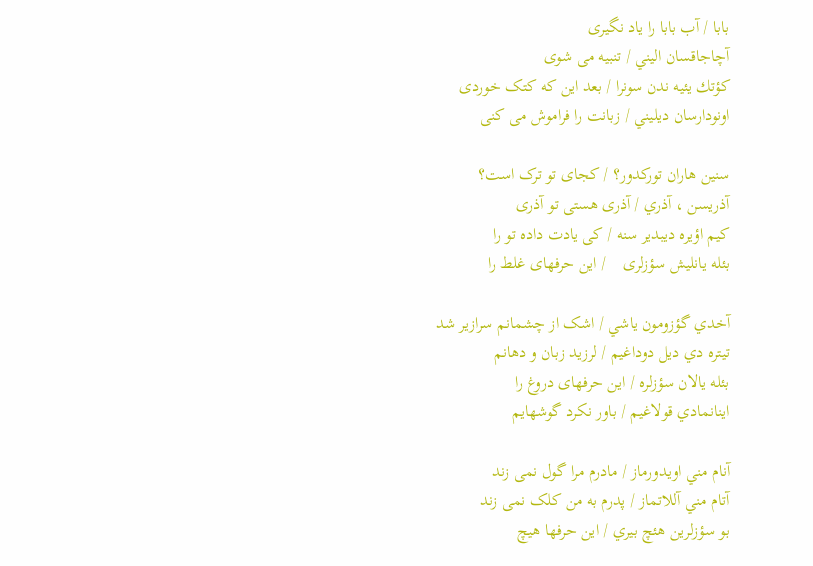بابا / آب بابا را یاد نگیری
آچاجاقسان اليني / تنبیه می شوی
كؤتك يئيه ندن سونرا / بعد این که کتک خوردی
اونودارسان ديليني / زبانت را فراموش می کنی

سنين هاران توركدور؟ / کجای تو ترک است؟
آذريسن ، آذري / آذری هستی تو آذری
كيم اؤيره ديبدير سنه / کی یادت داده تو را
بئله يانليش سؤزلری    / این حرفهای غلط را

آخدي گؤزومون ياشي / اشک از چشمانم سرازیر شد
تيتره دي ديل دوداغيم / لرزید زبان و دهانم
بئله يالان سؤزلره / این حرفهای دروغ را
اينانمادي قولاغيم / باور نکرد گوشهایم

آنام مني اويدورماز / مادرم مرا گول نمی زند
آتام مني آللاتماز / پدرم به من کلک نمی زند
بو سؤزلرين هئچ بيري / این حرفها هیچ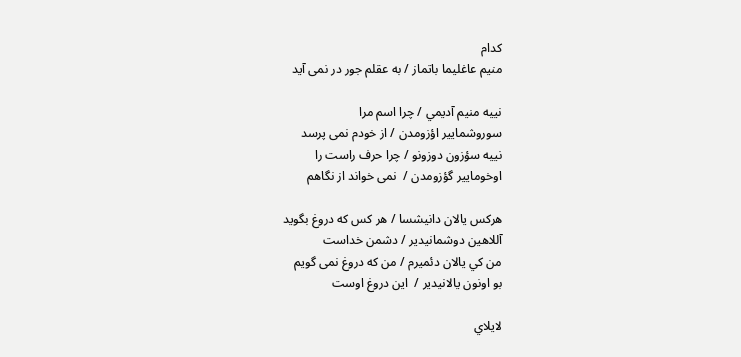کدام
منيم عاغليما باتماز / به عقلم جور در نمی آید

نييه منيم آديمي / چرا اسم مرا
سوروشمايير اؤزومدن / از خودم نمی پرسد
نييه سؤزون دوزونو / چرا حرف راست را
اوخومايير گؤزومدن /  نمی خواند از نگاهم

هركس يالان دانيشسا / هر کس که دروغ بگوید
آللاهين دوشمانيدير / دشمن خداست
من كي يالان دئميرم / من که دروغ نمی گویم
بو اونون يالانيدير /  این دروغ اوست

لايلاي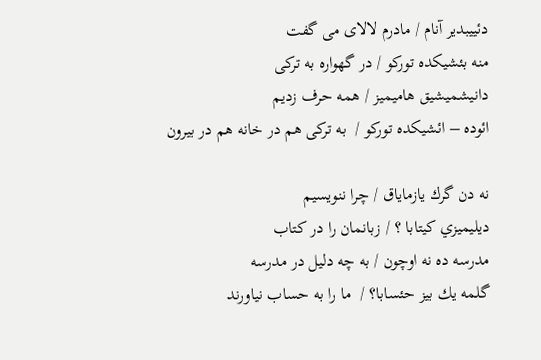دئييبدير آنام / مادرم لالای می گفت
منه بئشيكده توركو / در گهواره به ترکی
دانيشميشيق هاميميز / همه حرف زدیم
ائوده – ائشيكده توركو /  به ترکی هم در خانه هم در بیرون

نه دن گرك يازماياق / چرا ننویسیم
ديليميزي كيتابا ؟ / زبانمان را در کتاب
مدرسه ده نه اوچون / به چه دلیل در مدرسه
گلمه يك بيز حئسابا؟ /  ما را به حساب نیاورند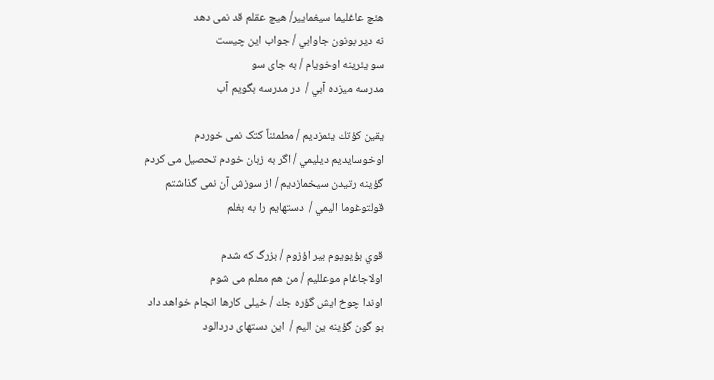هئچ عاغليما سيغمايير/ هیچ عقلم قد نمی دهد
نه دير بونون جاوابي / جواب این چیست
سو يئرينه اوخويام / به جای سو
مدرسه ميزده آبي /  در مدرسه بگویم آب

يقين كؤتك يئمزديم / مطمئناً کتک نمی خوردم
اوخوسايديم ديليمي / اگر به زبان خودم تحصیل می کردم
گؤينه رتيدن سيخمازديم / از سوزش آن نمی گذاشتم
قولتوغوما اليمي /  دستهایم را به بغلم

قوي بؤيويوم بير اؤزوم / بزرگ که شدم
اولاجاغام موعلليم / من هم معلم می شوم
اوندا چوخ ايش گؤره جك / خیلی کارها انجام خواهد داد
بو گون گؤينه ين اليم /  این دستهای دردالود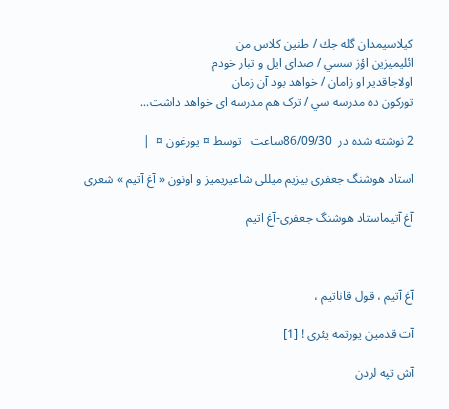كيلاسيمدان گله جك / طنین کلاس من
ائليميزين اؤز سسي / صدای ایل و تبار خودم
اولاجاقدير او زامان / خواهد بود آن زمان
توركون ده مدرسه سي / ترک هم مدرسه ای خواهد داشت...

2 نوشته شده در  86/09/30ساعت   توسط ¤ یورغون ¤  |

استاد هوشنگ جعفری بیزیم میللی شاعیریمیز و اونون « آغ آتیم » شعری

آغ آتیماستاد هوشنگ جعفری-آغ اتیم



آغ آتیم ، قول قاناتیم ،

آت قدمین یورتمه یئری ! [1]

آش تپه لردن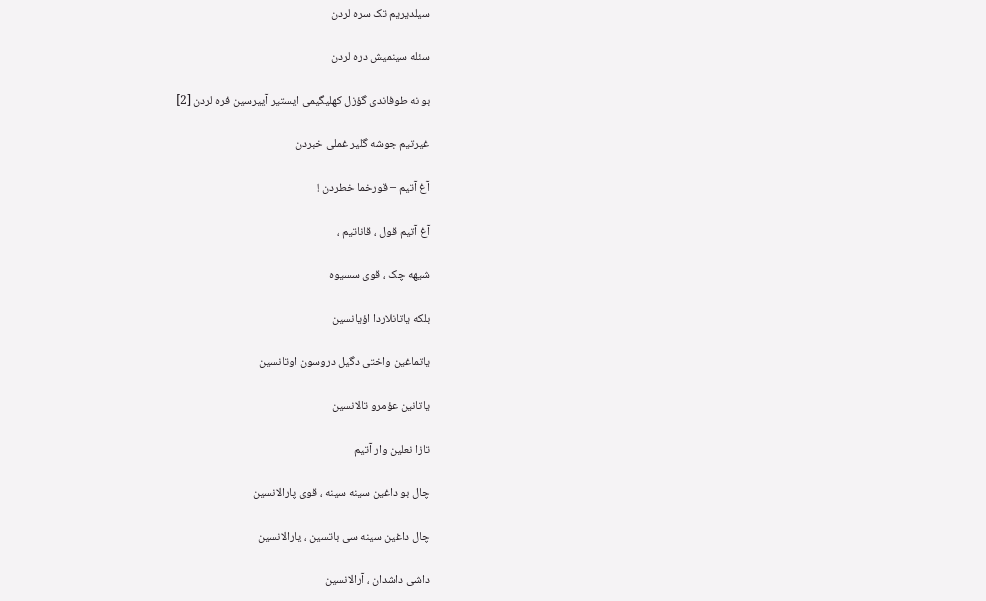سیلدیریم تک سره لردن

سئله سینمیش دره لردن

بو نه طوفاندی گؤزل کهلیگیمی ایستیر آییرسین فره لردن [2]

غیرتیم جوشه گلیر غملی خبردن

آغ آتیم – قورخما خطردن !

آغ آتیم قول ، قاناتیم ،

شیهه چک ، قوی سسیوه

بلکه یاتانلاردا اؤیانسین

یاتماغین واختی دگیل دروسون اوتانسین

یاتانین عؤمرو تالانسین

تازا نعلین وار آتیم

چال بو داغین سینه سینه ، قوی پارالانسین

چال داغین سینه سی باتسین ، یارالانسین

داشی داشدان ، آرالانسین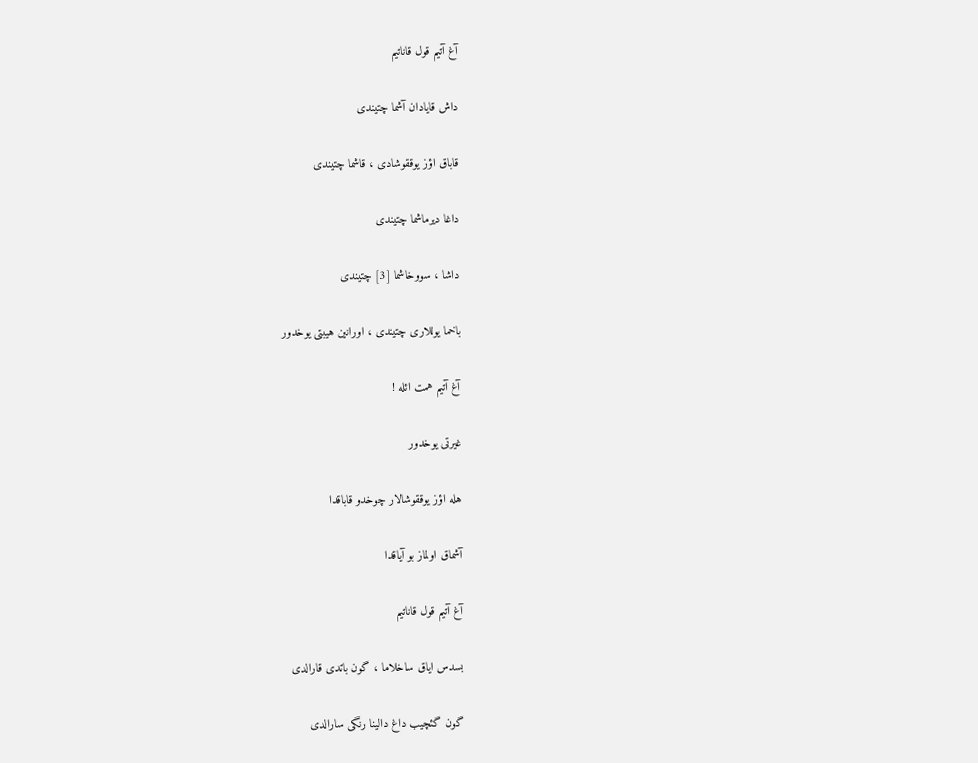آغ آتیم قول قاناتیم

داش قایادان آشما چتیندی

قاباق اؤز یوققوشادی ، قاشما چتیندی

داغا دیرماشما چتیندی

داشا ، سووخاشما [3] چتیندی

باخما یوللاری چتیندی ، اورانین هیبتی یوخدور

آغ آتیم همت ائله !

غیرتی یوخدور

هله اؤز یوققوشالار چوخدو قاباقدا

آشماق اولماز بو آیاقدا

آغ آتیم قول قاناتیم

بسدس ایاق ساخلاما ، گون باتدی قارالدی

گون گئچیب داغ دالینا رنگی سارالدی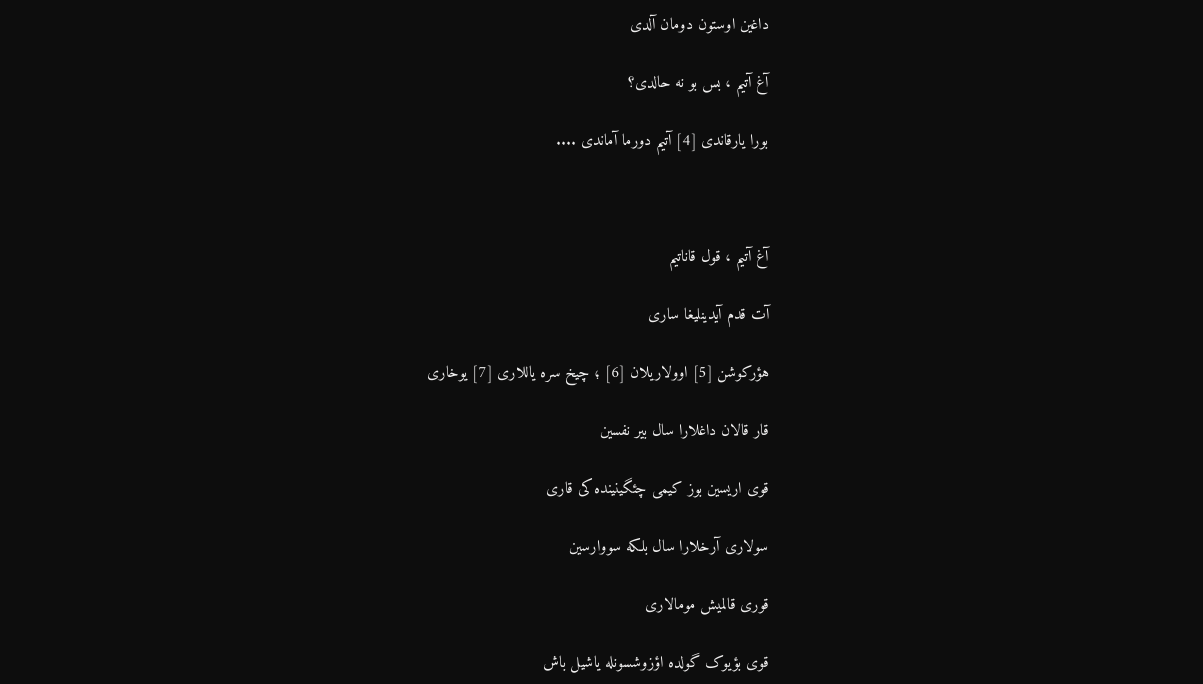داغین اوستون دومان آلدی

آغ آتیم ، بس بو نه حالدی؟

بورا یارقاندی [4] آتیم دورما آماندی ....



آغ آتیم ، قول قاناتیم

آت قدم آیدینلیغا ساری

هؤرکوشن [5] اوولاریلان [6] ؛ چیخ سره یاللاری [7] یوخاری

قار قالان داغلارا سال بیر نفسین

قوی اریسین بوز کیمی چئگینینده کی قاری

سولاری آرخلارا سال بلکه سووارسین

قوری قالمیش مومالاری

قوی بؤیوک گولده اؤزوشسونله یاشیل باش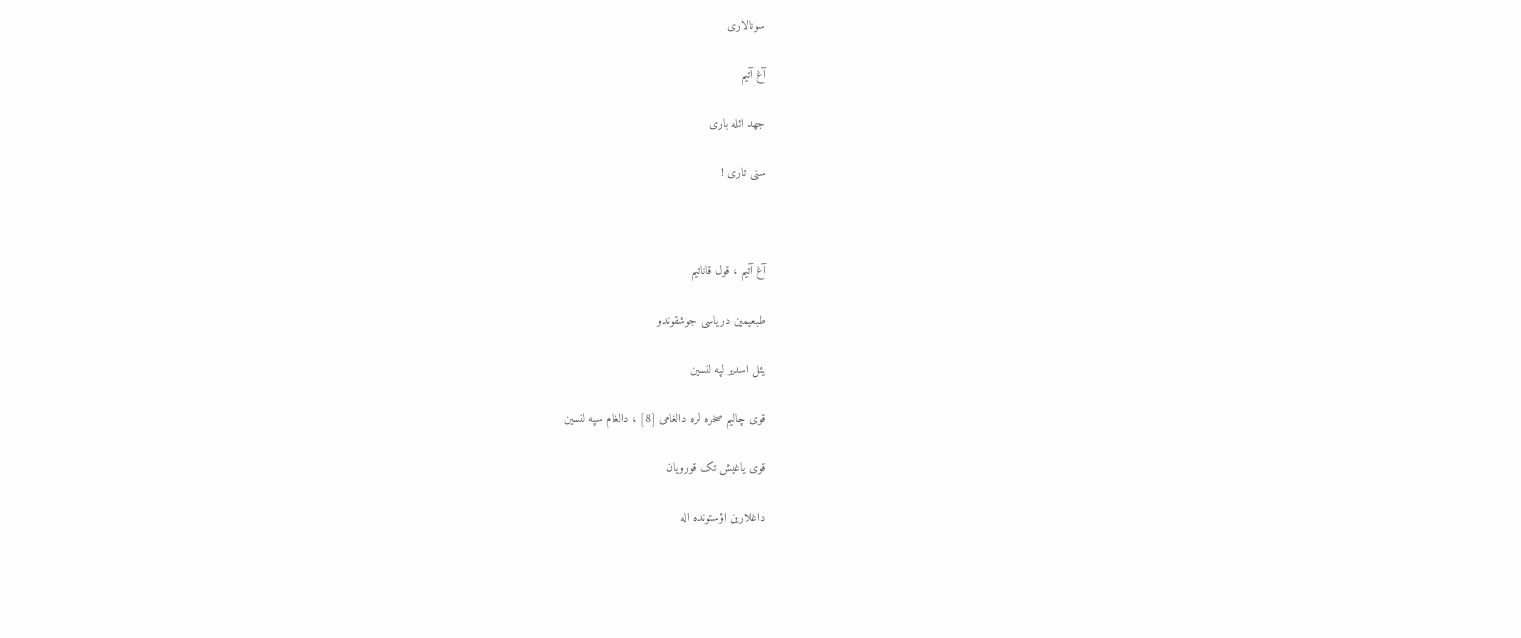سونالاری

آغ آتیم

جهد ائله باری

سنی تاری !



آغ آتیم ، قول قاناتیم

طبعیمین دریاسی جوشقوندو

یئل اسدیر لپه لنسین

قوی چالیم صخره لره دالغامی [8] ، دالغام سپه لنسین

قوی یاغیش تک قورویان

داغلارین اؤستونده اله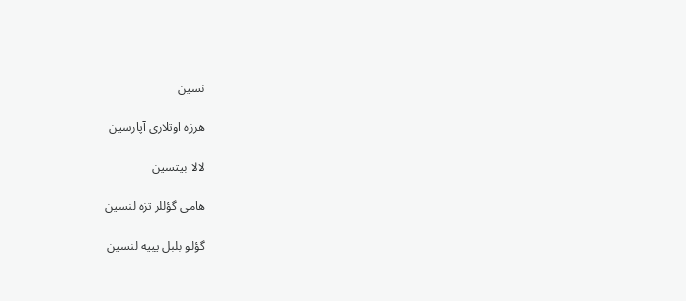نسین

هرزه اوتلاری آپارسین

لالا بیتسین

هامی گؤللر تزه لنسین

گؤلو بلبل یییه لنسین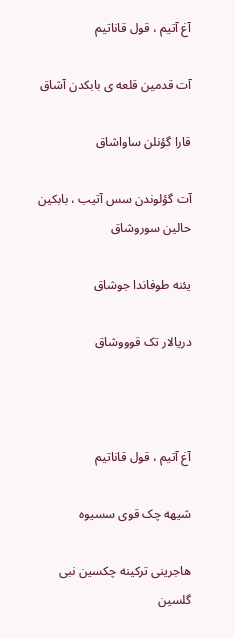آغ آتیم ، قول قاناتیم

آت قدمین قلعه ی بابکدن آشاق

قارا گؤنلن ساواشاق

آت گؤلوندن سس آتیب ، بابکین حالین سوروشاق

یئنه طوفاندا جوشاق

دریالار تک قوووشاق



آغ آتیم ، قول قاناتیم

شیهه چک قوی سسیوه

هاجرینی ترکینه چکسین نبی گلسین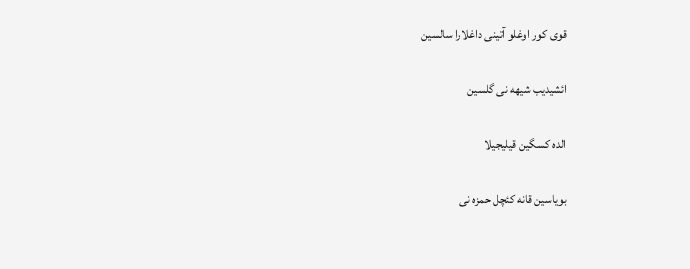قوی کور اوغلو آتینی داغلارا سالسین

ائشیدیب شیهه نی گلسین

الده کسگین قیلیجیلا

بویاسین قانه کئچل حمزه نی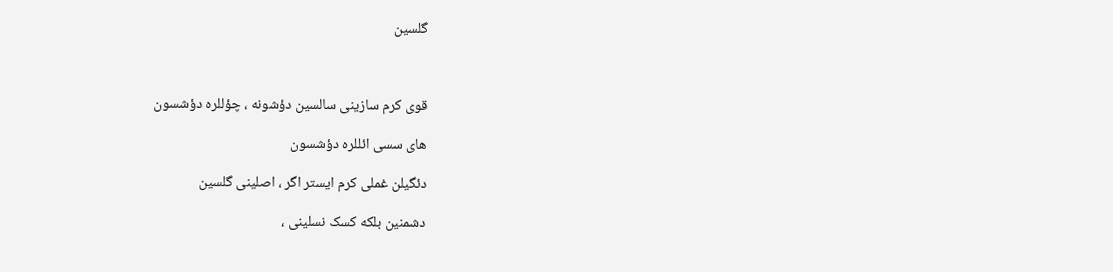گلسین



قوی کرم سازینی سالسین دؤشونه ، چؤللره دؤشسون

های سسی ائللره دؤشسون

دئگیلن غملی کرم ایستر اگر ، اصلینی گلسین

دشمنین بلکه کسک نسلینی ،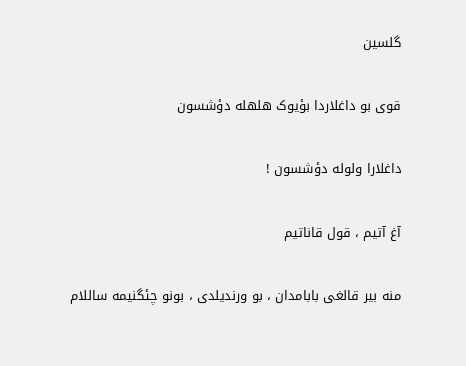گلسین

قوی بو داغلاردا بؤیوک هلهله دؤشسون

داغلارا ولوله دؤشسون !

آغ آتیم ، قول قاناتیم

منه بیر قالغی بابامدان ، بو ورندیلدی ، بونو چئگنیمه ساللام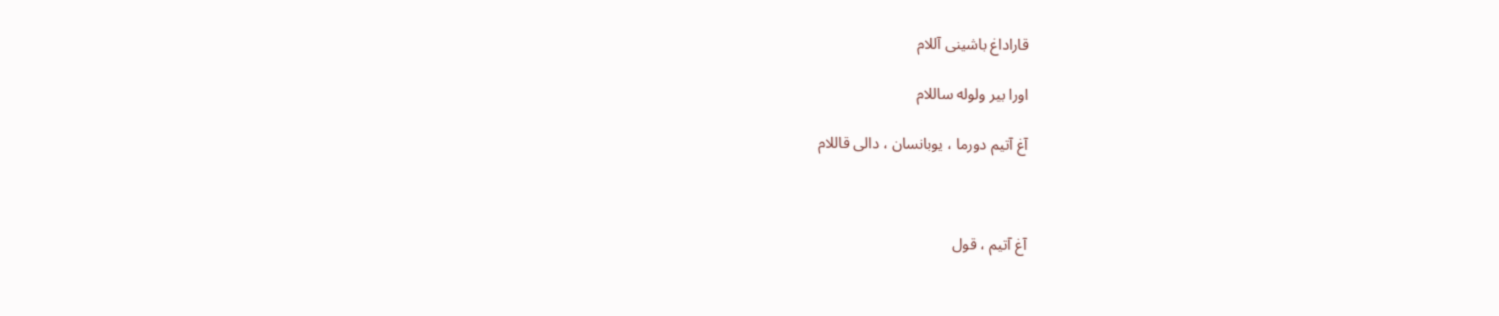قاراداغ باشینی آللام

اورا بیر ولوله ساللام

آغ آتیم دورما ، یوبانسان ، دالی قاللام



آغ آتیم ، قول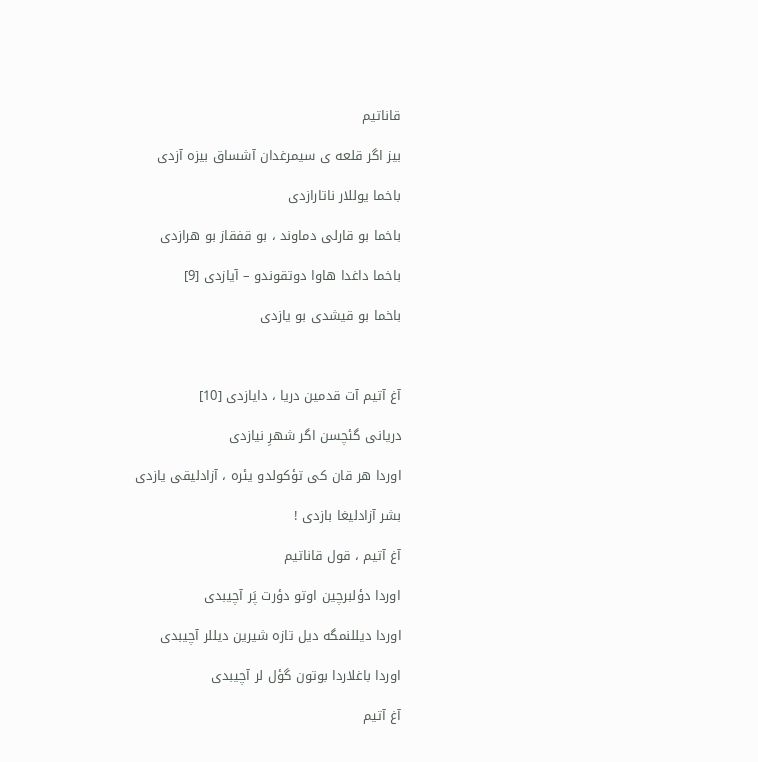قاناتیم

بیز اگر قلعه ی سیمرغدان آشساق بیزه آزدی

باخما یوللار ناتارازدی

باخما بو قارلی دماوند ، بو قفقاز بو هرازدی

باخما داغدا هاوا دوتقوندو – آیازدی [9]

باخما بو قیشدی بو یازدی



آغ آتیم آت قدمین دریا ، دایازدی [10]

دریانی گئچسن اگر شهرِ نیازدی

اوردا هر قان کی تؤکولدو یئره ، آزادلیقی یازدی

بشر آزادلیغا بازدی !

آغ آتیم ، قول قاناتیم

اوردا دؤلبرچین اوتو دؤرت پَر آچیبدی

اوردا دیللنمگه دیل تازه شیرین دیللر آچیبدی

اوردا باغلاردا بوتون گؤل لر آچیبدی

آغ آتیم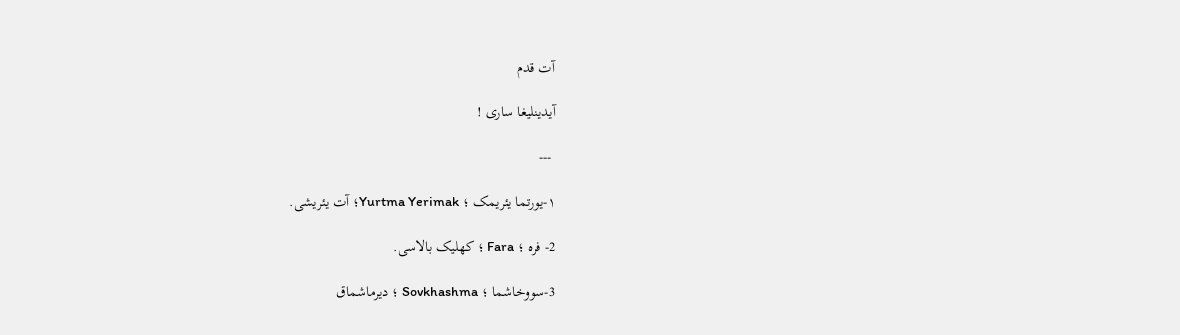آت قدم

آیدینلیغا ساری !

 ---

۱-یورتما یئریمک ؛ Yurtma Yerimak؛ آت یئریشی.

2- فره ؛ Fara ؛ کهلیک بالاسی.

3-سووخاشما ؛ Sovkhashma ؛ دیرماشماق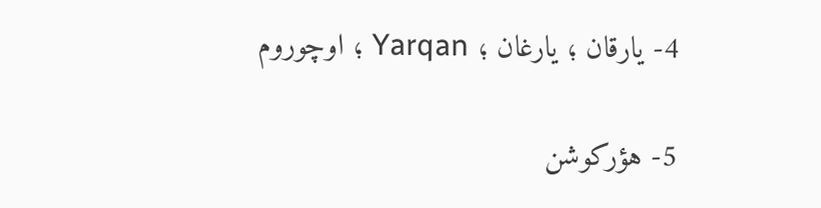4- یارقان ؛ یارغان ؛ Yarqan ؛ اوچوروم

5- هؤرکوشن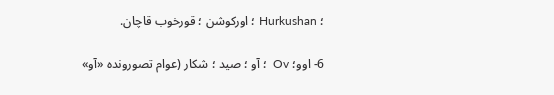؛ Hurkushan ؛ اورکوشن ؛ قورخوب قاچان.

6- اوو؛ Ov  ؛ آو ؛ صید ؛ شکار (عوام تصورونده «آو»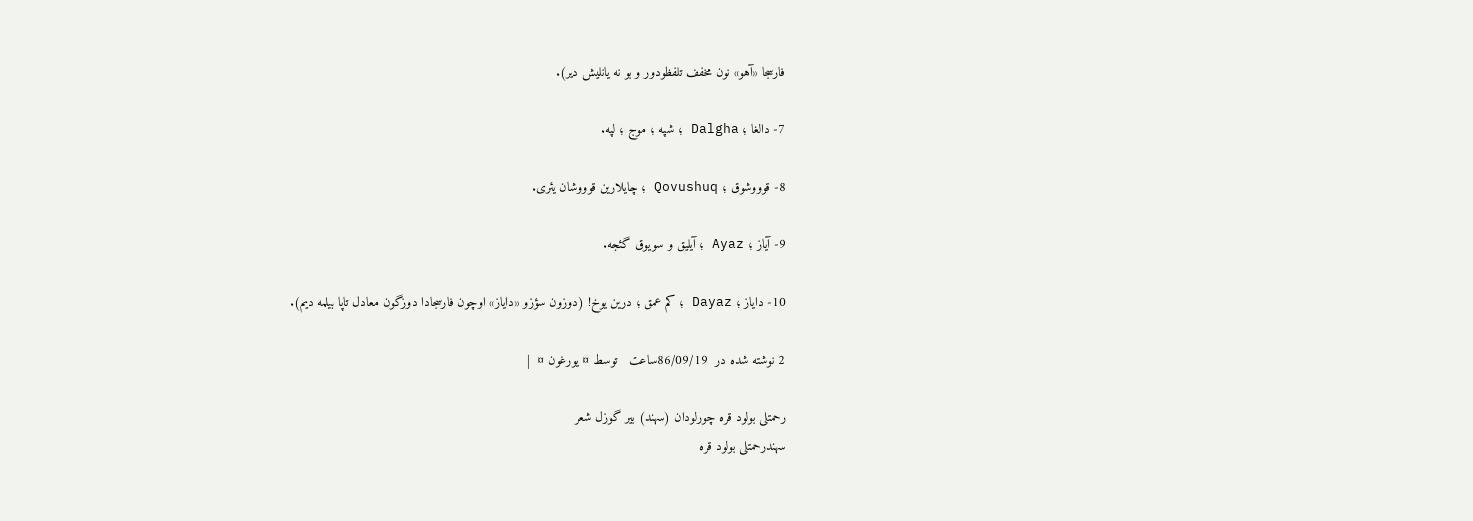فارسجا «آهو» نون مخفف تلفظودور و بو نه یانلیش دیر).

7- دالغا ؛ Dalgha ؛ شپه ؛ موج ؛ لپه.

8- قوووشوق ؛ Qovushuq ؛ چایلارین قوووشان یئری.

9- آیاز ؛ Ayaz ؛ آیلیق و سویوق گئجه.

10- دایاز ؛ Dayaz ؛ کم عمق ؛ درین یوخ! (دوزون سؤزو «دایاز» اوچون فارسجادا دوزگون معادل تاپا بیلمه دیم).

2 نوشته شده در  86/09/19ساعت   توسط ¤ یورغون ¤  |

رحمتلی بولود قره چورلودان (سهند) بیر گوزل شعر
سهندرحمتلی بولود قره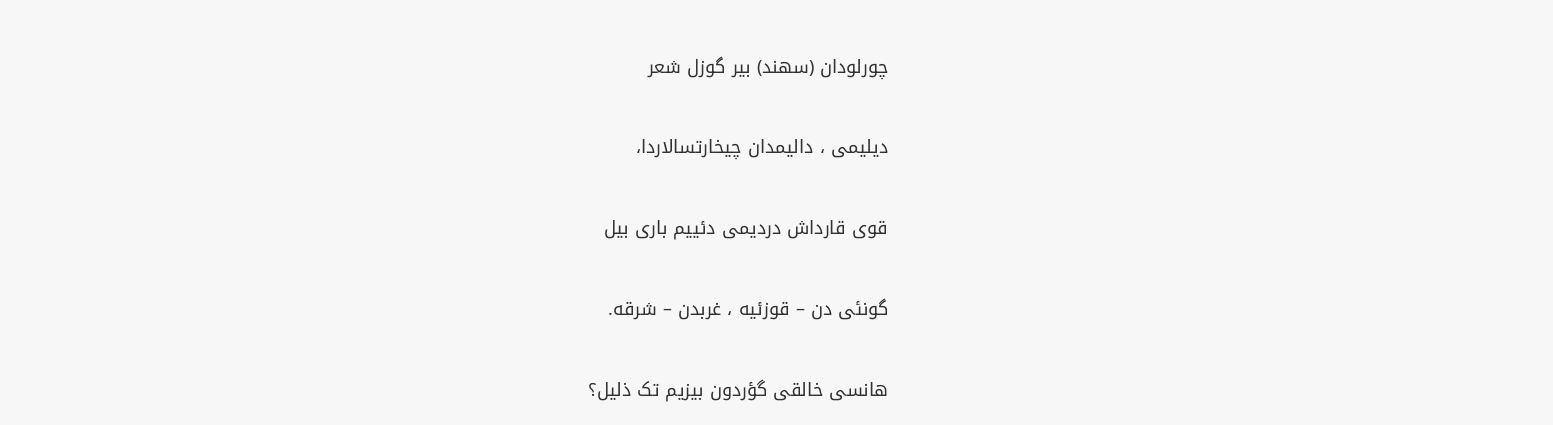چورلودان (سهند) بیر گوزل شعر

دیلیمی ، دالیمدان چیخارتسالاردا،

قوی قارداش دردیمی دئییم باری بیل

گونئی دن – قوزئیه ، غربدن – شرقه.

هانسی خالقی گؤردون بیزیم تک ذلیل؟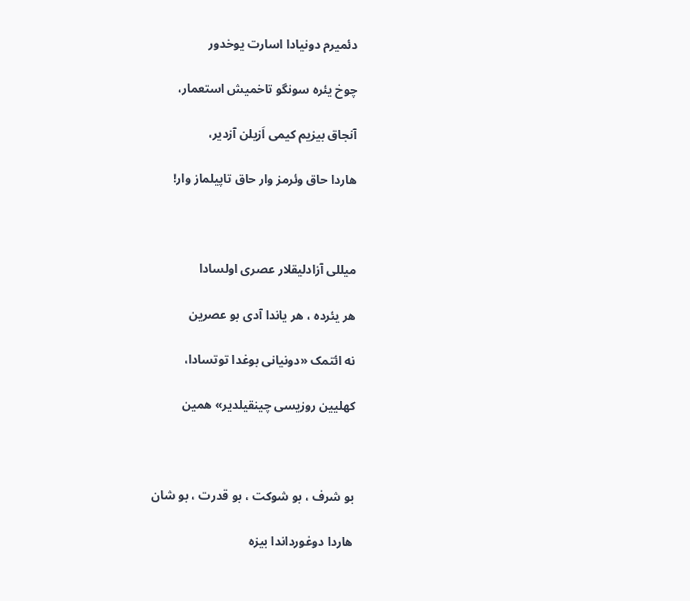دئمیرم دونیادا اسارت یوخدور

چوخ یئره سونگو تاخمیش استعمار،

آنجاق بیزیم کیمی اَزیلن آزدیر،

هاردا حاق وئرمز وار حاق تاپیلماز وار!



میللی آزادلیقلار عصری اولسادا

هر یئرده ، هر یاندا آدی بو عصرین

نه ائتمک «دونیانی بوغدا توتسادا،

کهلیین روزیسی چینقیلدیر» همین



بو شرف ، بو شوکت ، بو قدرت ، بو شان

هاردا دوغورداندا بیزه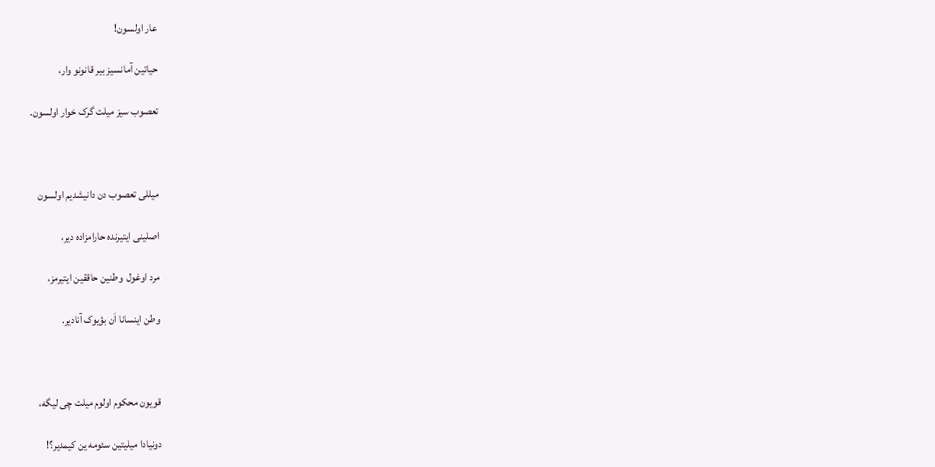عار اولسون!

حیاتین آمانسیز بیر قانونو وار،

تعصوب سیز میلت گرک خوار اولسون.



میللی تعصوب دن دانیشدیم اولسون

اصلینی ایتیرنده حارامزاده دیر،

مرد اوغول  وطنین حاققین ایتیرمز،

وطن اینسانا اَن بؤیوک آنادیر.



قویون محکوم اولوم میلت چی لیگه،

دونیادا میلیتین سئومه ین کیمدیر؟!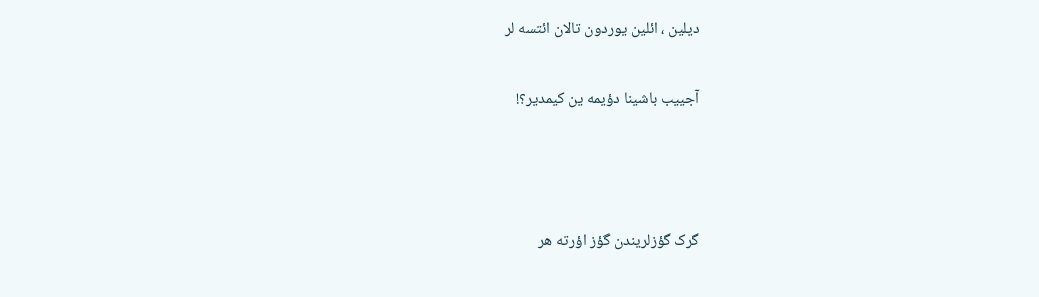دیلین ، ائلین یوردون تالان ائتسه لر

آجییب باشینا دؤیمه ین کیمدیر؟!



گرک گؤزلریندن گؤز اؤرته هر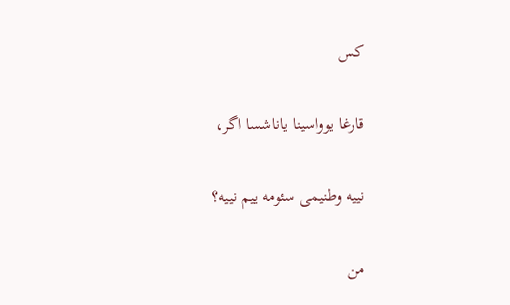کس

قارغا یوواسینا یاناشسا اگر،

نییه وطنیمی سئومه ییم نییه؟

من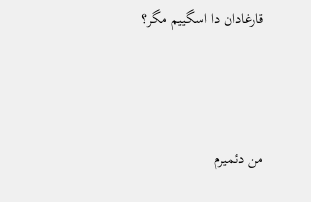قارغادان دا اسگییم مگر؟



من دئمیرم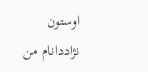اوستون نژاددانام من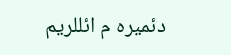دئمیره م ائللریم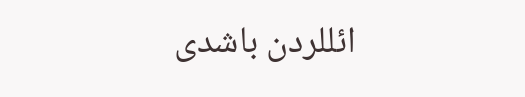ائللردن باشدی